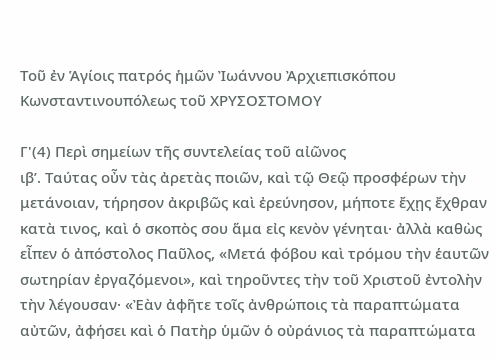Τοῦ ἐν Ἁγίοις πατρός ἡμῶν Ἰωάννου Ἀρχιεπισκόπου Κωνσταντινουπόλεως τοῦ ΧΡΥΣΟΣΤΟΜΟΥ

Γ'(4) Περὶ σημείων τῆς συντελείας τοῦ αἰῶνος
ιβ’. Ταύτας οὖν τὰς ἀρετὰς ποιῶν, καὶ τῷ Θεῷ προσφέρων τὴν μετάνοιαν, τήρησον ἀκριβῶς καὶ ἐρεύνησον, μήποτε ἔχῃς ἔχθραν κατὰ τινος, καὶ ὁ σκοπὸς σου ἅμα εἰς κενὸν γένηται· ἀλλὰ καθὼς εἶπεν ὁ ἀπόστολος Παῦλος, «Μετά φόβου καὶ τρόμου τὴν ἑαυτῶν σωτηρίαν ἐργαζόμενοι», καὶ τηροῦντες τὴν τοῦ Χριστοῦ ἐντολὴν τὴν λέγουσαν· «Ἐὰν ἀφῆτε τοῖς ἀνθρώποις τὰ παραπτώματα αὐτῶν, ἀφήσει καὶ ὁ Πατὴρ ὑμῶν ὁ οὐράνιος τὰ παραπτώματα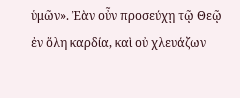ὑμῶν». Ἐὰν οὖν προσεύχῃ τῷ Θεῷ ἐν ὅλη καρδία, καὶ οὐ χλευάζων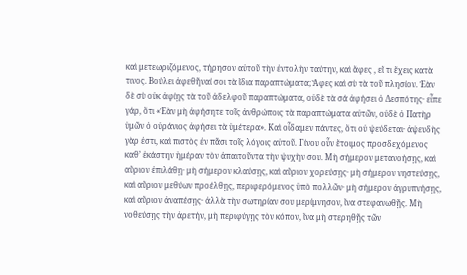καὶ μετεωριζόμενος, τήρησον αὐτοῦ τὴν ἐντολὴν ταύτην, καὶ ἄφες , εἴ τι ἔχεις κατὰ τινος. Βούλει ἀφεθῆναί σοι τὰ ἴδια παραπτώματα; Ἄφες καὶ σὺ τὰ τοῦ πλησίον. Ἐὰν δὲ σὺ οὐκ ἀφίῃς τὰ τοῦ ἀδελφοῦ παραπτώματα, οὐδὲ τὰ σά ἀφήσει ὁ Δεσπότης· εἶπε γάρ, ὅτι «Ἐὰν μὴ ἀφήσητε τοῖς ἀνθρώποις τὰ παραπτώματα αὐτῶν, οὐδὲ ὁ Πατὴρ ὑμῶν ὁ οὐράνιος ἀφήσει τὰ ὑμέτερα». Καὶ οἶδαμεν πάντες, ὅτι οὐ ψεύδεται· ἀψευδὴς γὰρ ἐστι, καὶ πιστὸς ἐν πᾶσι τοῖς λόγοις αὐτοῦ. Γίνου οὖν ἕτοιμος προσδεχόμενος καθ’ ἑκάστην ἡμέραν τὸν ἀπαιτοῦντα τὴν ψυχὴν σου. Μὴ σήμερον μετανοήσῃς, καὶ αὔριον ἐπιλάθῃ· μὴ σήμερον κλαύσῃς, καὶ αὔριον χορεύσῃς· μὴ σήμερον νηστεύσῃς, καὶ αὔριον μεθύων προέλθῃς, περιφερόμενος ὑπὸ πολλῶν· μὴ σήμερον ἀγρυπνήσῃς, καὶ αὔριον ἀναπέσῃς· ἀλλὰ τὴν σωτηρίαν σου μερίμνησον, ἵνα στεφανωθῇς. Μὴ νοθεύσῃς τὴν ἀρετήν, μὴ περιφύγῃς τὸν κόπον, ἵνα μὴ στερηθῇς τῶν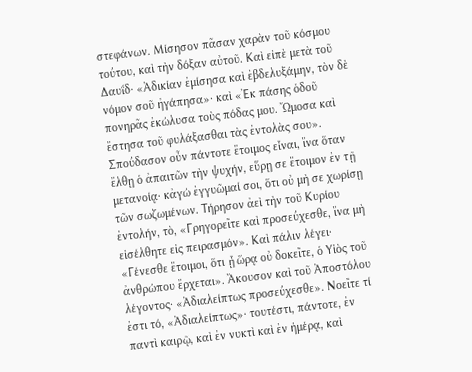στεφάνων. Μίσησον πᾶσαν χαρὰν τοῦ κόσμου τούτου, καὶ τὴν δόξαν αὐτοῦ. Καὶ εἰπὲ μετὰ τοῦ Δαυΐδ· «Ἀδικίαν ἐμίσησα καὶ ἐβδελυξάμην, τὸν δὲ νόμον σοῦ ἠγάπησα»· καὶ «Ἐκ πάσης ὁδοῦ πονηρᾶς ἐκώλυσα τοὺς πόδας μου. Ὤμοσα καὶ ἔστησα τοῦ φυλάξασθαι τὰς ἐντολὰς σου». Σπούδασον οὖν πάντοτε ἕτοιμος εἶναι, ἵνα ὅταν ἔλθῃ ὁ ἀπαιτῶν τὴν ψυχήν, εὕρῃ σε ἕτοιμον ἐν τῇ μετανοίᾳ· κἀγώ ἐγγυῶμαί σοι, ὅτι οὐ μὴ σε χωρίσῃ τῶν σωζωμένων. Τήρησον ἀεὶ τὴν τοῦ Κυρίου ἐντολήν, τὸ, «Γρηγορεῖτε καὶ προσεύχεσθε, ἵνα μὴ εἰσέλθητε εἰς πειρασμόν». Καὶ πάλιν λέγει· «Γένεσθε ἕτοιμοι, ὅτι ᾗ ὥρᾳ οὐ δοκεῖτε, ὁ Υἱὸς τοῦ ἀνθρώπου ἔρχεται». Ἄκουσον καὶ τοῦ Ἀποστόλου λέγοντος· «Ἀδιαλείπτως προσεύχεσθε». Νοεῖτε τί ἐστι τό, «Ἀδιαλείπτως»· τουτέστι, πάντοτε, ἐν παντὶ καιρῷ, καὶ ἐν νυκτὶ καὶ ἐν ἡμέρᾳ, καὶ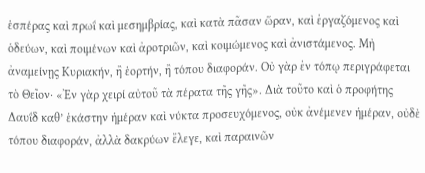ἑσπέρας καὶ πρωΐ καὶ μεσημβρίας, καὶ κατὰ πᾶσαν ὥραν, καὶ ἐργαζόμενος καὶ ὁδεύων, καὶ ποιμένων καὶ ἀροτριῶν, καὶ κοιμώμενος καὶ ἀνιστάμενος. Μὴ ἀναμείνῃς Κυριακήν, ἢ ἑορτήν, ἢ τόπου διαφοράν. Οὐ γὰρ ἐν τόπῳ περιγράφεται τὸ Θεῖον· «Ἐν γὰρ χειρί αὐτοῦ τὰ πέρατα τῆς γῆς». Διὰ τοῦτο καὶ ὁ προφήτης Δαυΐδ καθ’ ἑκάστην ἡμέραν καὶ νύκτα προσευχόμενος, οὐκ ἀνέμενεν ἡμέραν, οὐδὲ τόπου διαφοράν, ἀλλὰ δακρύων ἔλεγε, καὶ παραινῶν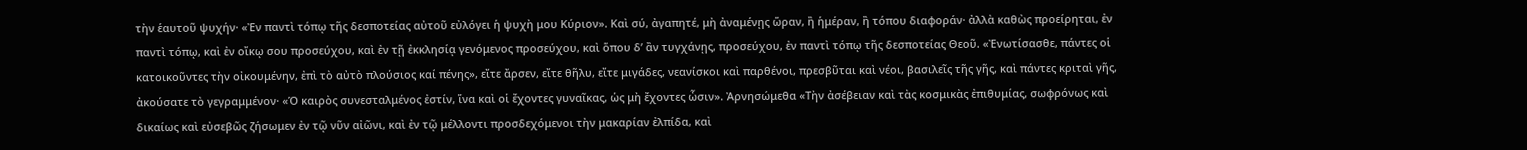τὴν ἑαυτοῦ ψυχήν· «Ἐν παντὶ τόπῳ τῆς δεσποτείας αὐτοῦ εὐλόγει ἡ ψυχὴ μου Κύριον». Καὶ σύ, ἀγαπητέ, μὴ ἀναμένῃς ὥραν, ἢ ἡμέραν, ἢ τόπου διαφοράν· ἀλλὰ καθὼς προείρηται, ἐν παντὶ τόπῳ, καὶ ἐν οἴκῳ σου προσεύχου, καὶ ἐν τῇ ἐκκλησίᾳ γενόμενος προσεύχου, καὶ ὅπου δ’ ἂν τυγχάνῃς, προσεύχου, ἐν παντὶ τόπῳ τῆς δεσποτείας Θεοῦ. «Ἐνωτίσασθε, πάντες οἱ κατοικοῦντες τὴν οἰκουμένην, ἐπὶ τὸ αὐτὸ πλούσιος καί πένης», εἴτε ἄρσεν, εἴτε θῆλυ, εἴτε μιγάδες, νεανίσκοι καὶ παρθένοι, πρεσβῦται καὶ νέοι, βασιλεῖς τῆς γῆς, καὶ πάντες κριταὶ γῆς, ἀκούσατε τὸ γεγραμμένον· «Ὁ καιρὸς συνεσταλμένος ἐστίν, ἵνα καὶ οἱ ἔχοντες γυναῖκας, ὡς μὴ ἔχοντες ὦσιν». Ἀρνησώμεθα «Τὴν ἀσέβειαν καὶ τὰς κοσμικὰς ἐπιθυμίας, σωφρόνως καὶ δικαίως καὶ εὐσεβῶς ζήσωμεν ἐν τῷ νῦν αἰῶνι, καὶ ἐν τῷ μέλλοντι προσδεχόμενοι τὴν μακαρίαν ἐλπίδα, καὶ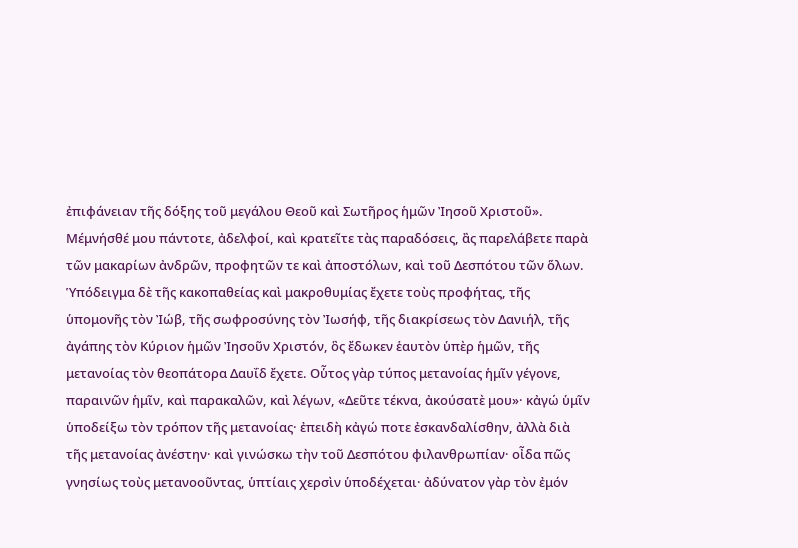ἐπιφάνειαν τῆς δόξης τοῦ μεγάλου Θεοῦ καὶ Σωτῆρος ἡμῶν Ἰησοῦ Χριστοῦ». Μέμνήσθέ μου πάντοτε, ἀδελφοί, καὶ κρατεῖτε τὰς παραδόσεις, ἂς παρελάβετε παρὰ τῶν μακαρίων ἀνδρῶν, προφητῶν τε καὶ ἀποστόλων, καὶ τοῦ Δεσπότου τῶν ὅλων. Ὑπόδειγμα δὲ τῆς κακοπαθείας καὶ μακροθυμίας ἔχετε τοὺς προφήτας, τῆς ὑπομονῆς τὸν Ἰώβ, τῆς σωφροσύνης τὸν Ἰωσήφ, τῆς διακρίσεως τὸν Δανιήλ, τῆς ἀγάπης τὸν Κύριον ἡμῶν Ἰησοῦν Χριστόν, ὃς ἔδωκεν ἑαυτὸν ὑπὲρ ἡμῶν, τῆς μετανοίας τὸν θεοπάτορα Δαυΐδ ἔχετε. Οὗτος γὰρ τύπος μετανοίας ἡμῖν γέγονε, παραινῶν ἡμῖν, καὶ παρακαλῶν, καὶ λέγων, «Δεῦτε τέκνα, ἀκούσατὲ μου»· κἀγώ ὑμῖν ὑποδείξω τὸν τρόπον τῆς μετανοίας· ἐπειδὴ κἀγώ ποτε ἐσκανδαλίσθην, ἀλλὰ διὰ τῆς μετανοίας ἀνέστην· καὶ γινώσκω τὴν τοῦ Δεσπότου φιλανθρωπίαν· οἶδα πῶς γνησίως τοὺς μετανοοῦντας, ὑπτίαις χερσὶν ὑποδέχεται· ἀδύνατον γὰρ τὸν ἐμόν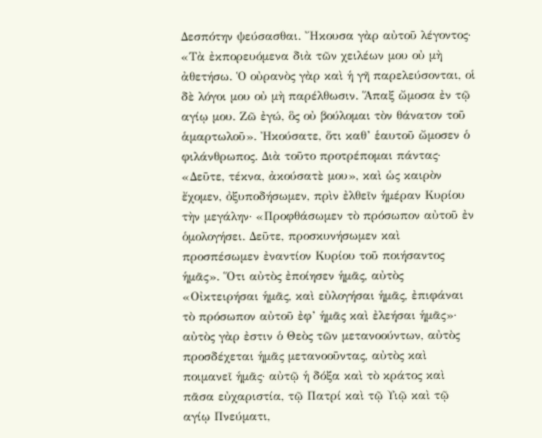Δεσπότην ψεύσασθαι. Ἤκουσα γὰρ αὐτοῦ λέγοντος· «Τὰ ἐκπορευόμενα διὰ τῶν χειλέων μου οὐ μὴ ἀθετήσω. Ὁ οὐρανὸς γὰρ καὶ ἡ γῆ παρελεύσονται, οἱ δὲ λόγοι μου οὐ μὴ παρέλθωσιν. Ἅπαξ ὤμοσα ἐν τῷ αγίῳ μου. Ζῶ ἐγώ, ὃς οὐ βούλομαι τὸν θάνατον τοῦ ἁμαρτωλοῦ». Ἠκούσατε, ὅτι καθ’ ἑαυτοῦ ὤμοσεν ὁ φιλάνθρωπος. Διὰ τοῦτο προτρέπομαι πάντας· «Δεῦτε, τέκνα, ἀκούσατὲ μου», καὶ ὡς καιρὸν ἔχομεν, ὀξυποδήσωμεν, πρὶν ἐλθεῖν ἡμέραν Κυρίου τὴν μεγάλην· «Προφθάσωμεν τὸ πρόσωπον αὐτοῦ ἐν ὁμολογήσει. Δεῦτε, προσκυνήσωμεν καὶ προσπέσωμεν ἐναντίον Κυρίου τοῦ ποιήσαντος ἡμᾶς». Ὅτι αὐτὸς ἐποίησεν ἡμᾶς, αὐτὸς «Οἰκτειρήσαι ἡμᾶς, καὶ εὐλογήσαι ἡμᾶς, ἐπιφάναι τὸ πρόσωπον αὐτοῦ ἐφ’ ἡμᾶς καὶ ἐλεήσαι ἡμᾶς»· αὐτὸς γὰρ ἐστιν ὁ Θεὸς τῶν μετανοούντων, αὐτὸς προσδέχεται ἡμᾶς μετανοοῦντας, αὐτὸς καὶ ποιμανεῖ ἡμᾶς· αὐτῷ ἡ δόξα καὶ τὸ κράτος καὶ πᾶσα εὐχαριστία, τῷ Πατρί καὶ τῷ Υιῷ καὶ τῷ αγίῳ Πνεύματι,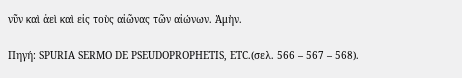νῦν καὶ ἀεὶ καὶ εἰς τοὺς αἰῶνας τῶν αἰώνων. Ἀμὴν.

Πηγή: SPURIA SERMO DE PSEUDOPROPHETIS, ETC.(σελ. 566 – 567 – 568).